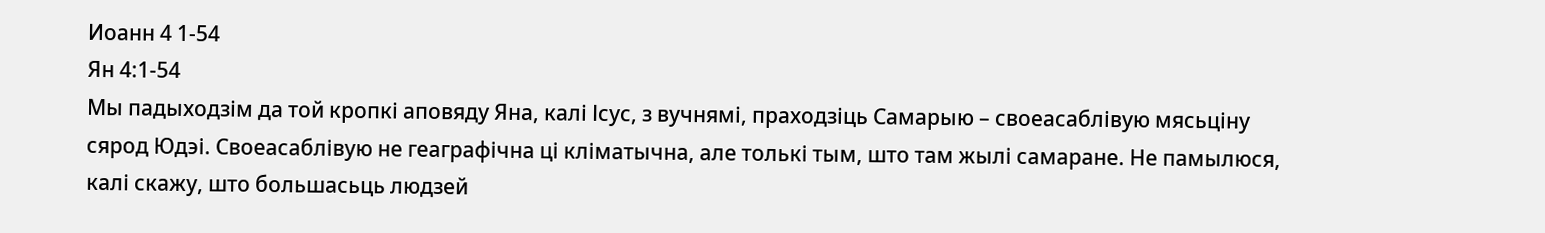Иоанн 4 1-54
Ян 4:1-54
Мы падыходзім да той кропкі аповяду Яна, калі Ісус, з вучнямі, праходзіць Самарыю – своеасаблівую мясьціну сярод Юдэі. Своеасаблівую не геаграфічна ці кліматычна, але толькі тым, што там жылі самаране. Не памылюся, калі скажу, што большасьць людзей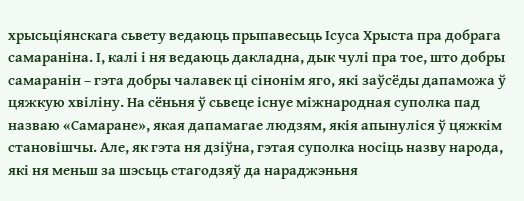хрысьціянскага сьвету ведаюць прыпавесьць Ісуса Хрыста пра добрага самараніна. І, калі і ня ведаюць дакладна, дык чулі пра тое, што добры самаранін – гэта добры чалавек ці сінонім яго, які заўсёды дапаможа ў цяжкую хвіліну. На сёньня ў сьвеце існуе міжнародная суполка пад назваю «Самаране», якая дапамагае людзям, якія апынуліся ў цяжкім становішчы. Але, як гэта ня дзіўна, гэтая суполка носіць назву народа, які ня меньш за шэсьць стагодзяў да нараджэньня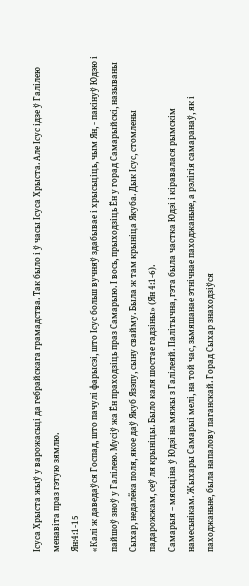Ісуса Хрыста жыў у варожасьці да гебрайскага грамадства. Так было і ў часы Ісуса Хрыста. Але Ісус ідзе ў Галілею менавіта праз гэтую зямлю.
Ян:4:1-15
«Калі ж даведаўся Госпад, што пачулі фарысэі, што Ісус больш вучняў здабывае і хрысьціць, чым Ян, - пакінуў Юдэю і пайшоў зноў у Галілею. Мусіў жа Ён праходзіць праз Самарыю. І вось, прыходзіць Ён у горад Самарыйскі, называны Сыхар, недалёка поля, якое даў Якуб Язэпу, сыну свайму. Была ж там крыніца Якуба. Дык Ісус, стомлены падарожжам, сеў ля крыніцы. Было каля шостае гадзіны» (Ян 4:1-6).
Самарыя – мясьціна ў Юдэі на мяжы з Галілеяй. Палітычна, гэта была частка Юдэі і кіравалася рымскім намесьнікам. Жыхары Самарыі мелі, на той час, зьмяшанае этнічнае паходжаньне, а рэлігія самаранаў, як і паходжаньне, была напалову паганскай. Горад Сыхар знаходзіўся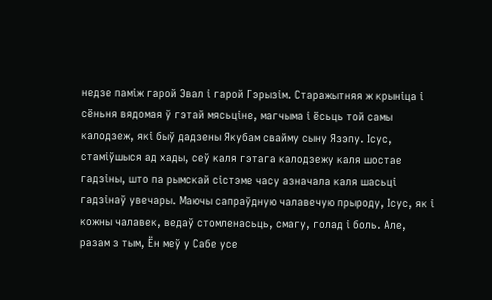недзе паміж гарой Эвал і гарой Гэрызім. Старажытняя ж крыніца і сёньня вядомая ў гэтай мясьціне, магчыма і ёсьць той самы калодзеж, які быў дадзены Якубам свайму сыну Язэпу. Ісус, стаміўшыся ад хады, сеў каля гэтага калодзежу каля шостае гадзіны, што па рымскай сістэме часу азначала каля шасьці гадзінаў увечары. Маючы сапраўдную чалавечую прыроду, Ісус, як і кожны чалавек, ведаў стомленасьць, смагу, голад і боль. Але, разам з тым, Ён меў у Сабе усе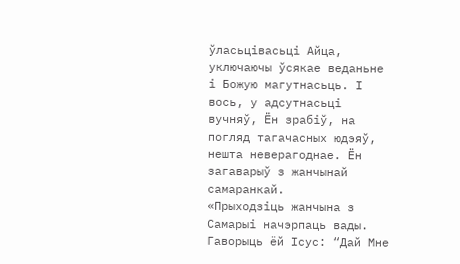ўласьцівасьці Айца, уключаючы ўсякае веданьне і Божую магутнасьць. І вось, у адсутнасьці вучняў, Ён зрабіў, на погляд тагачасных юдэяў, нешта неверагоднае. Ён загаварыў з жанчынай самаранкай.
«Прыходзіць жанчына з Самарыі начэрпаць вады. Гаворыць ёй Ісус: “Дай Мне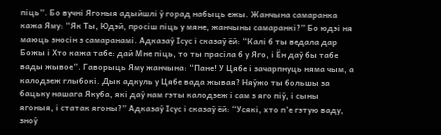піць”. Бо вучні Ягоныя адыйшлі ў горад набыць ежы. Жанчына самаранка кажа Яму: “Як Ты, Юдэй, просіш піць у мяне, жанчыны самаранкі?” Бо юдэі ня маюць зносін з самаранамі. Адказаў Ісус і сказаў ёй: “Калі б ты ведала дар Божы і Хто кажа табе: дай Мне піць, то ты прасіла б у Яго, і Ён даў бы табе вады жывое”. Гаворыць Яму жанчына: “Пане! У Цябе і зачарпнуць няма чым, а калодзеж глыбокі. Дык адкуль у Цябе вада жывая? Няўжо ты большы за бацьку нашага Якуба, які даў нам гэты калодзеж і сам з яго піў, і сыны ягоныя, і статак ягоны?” Адказаў Ісус і сказаў ёй: “Усякі, хто п’е гэтую ваду, зноў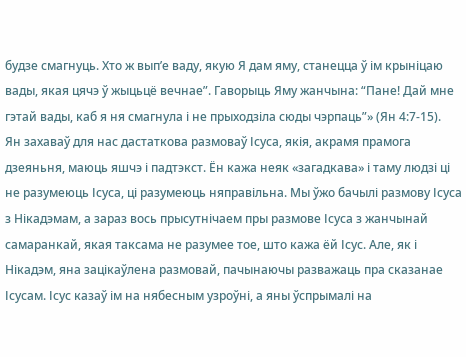будзе смагнуць. Хто ж вып’е ваду, якую Я дам яму, станецца ў ім крыніцаю вады, якая цячэ ў жыцьцё вечнае”. Гаворыць Яму жанчына: “Пане! Дай мне гэтай вады, каб я ня смагнула і не прыходзіла сюды чэрпаць”» (Ян 4:7-15).
Ян захаваў для нас дастаткова размоваў Ісуса, якія, акрамя прамога дзеяньня, маюць яшчэ і падтэкст. Ён кажа неяк «загадкава» і таму людзі ці не разумеюць Ісуса, ці разумеюць няправільна. Мы ўжо бачылі размову Ісуса з Нікадэмам, а зараз вось прысутнічаем пры размове Ісуса з жанчынай самаранкай, якая таксама не разумее тое, што кажа ёй Ісус. Але, як і Нікадэм, яна зацікаўлена размовай, пачынаючы разважаць пра сказанае Ісусам. Ісус казаў ім на нябесным узроўні, а яны ўспрымалі на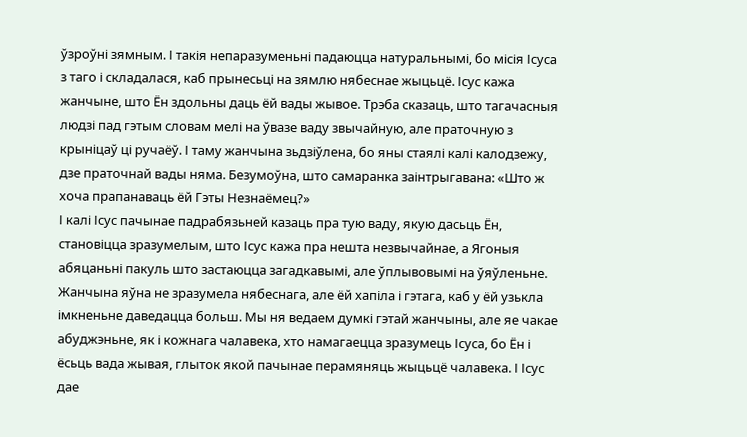ўзроўні зямным. І такія непаразуменьні падаюцца натуральнымі, бо місія Ісуса з таго і складалася, каб прынесьці на зямлю нябеснае жыцьцё. Ісус кажа жанчыне, што Ён здольны даць ёй вады жывое. Трэба сказаць, што тагачасныя людзі пад гэтым словам мелі на ўвазе ваду звычайную, але праточную з крыніцаў ці ручаёў. І таму жанчына зьдзіўлена, бо яны стаялі калі калодзежу, дзе праточнай вады няма. Безумоўна, што самаранка заінтрыгавана: «Што ж хоча прапанаваць ёй Гэты Незнаёмец?»
І калі Ісус пачынае падрабязьней казаць пра тую ваду, якую дасьць Ён, становіцца зразумелым, што Ісус кажа пра нешта незвычайнае, а Ягоныя абяцаньні пакуль што застаюцца загадкавымі, але ўплывовымі на ўяўленьне. Жанчына яўна не зразумела нябеснага, але ёй хапіла і гэтага, каб у ёй узькла імкненьне даведацца больш. Мы ня ведаем думкі гэтай жанчыны, але яе чакае абуджэньне, як і кожнага чалавека, хто намагаецца зразумець Ісуса, бо Ён і ёсьць вада жывая, глыток якой пачынае перамяняць жыцьцё чалавека. І Ісус дае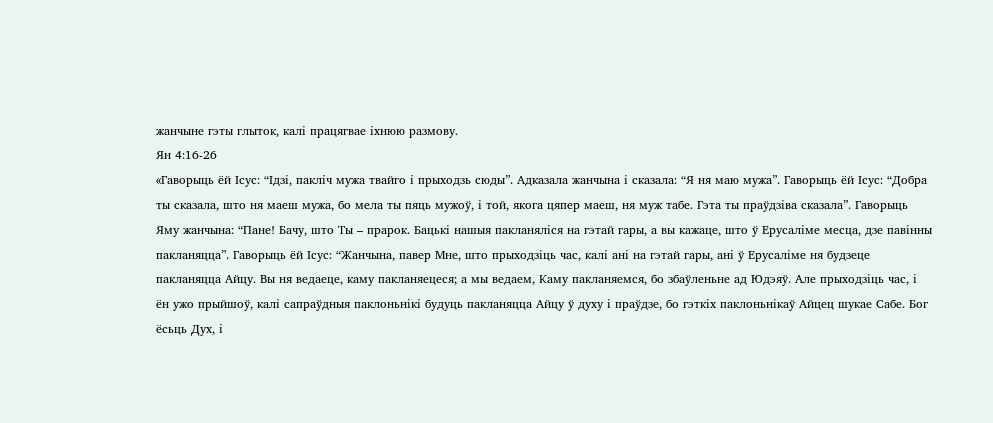жанчыне гэты глыток, калі працягвае іхнюю размову.
Ян 4:16-26
«Гаворыць ёй Ісус: “Ідзі, пакліч мужа твайго і прыходзь сюды”. Адказала жанчына і сказала: “Я ня маю мужа”. Гаворыць ёй Ісус: “Добра ты сказала, што ня маеш мужа, бо мела ты пяць мужоў, і той, якога цяпер маеш, ня муж табе. Гэта ты праўдзіва сказала”. Гаворыць Яму жанчына: “Пане! Бачу, што Ты – прарок. Бацькі нашыя пакланяліся на гэтай гары, а вы кажаце, што ў Ерусаліме месца, дзе павінны пакланяцца”. Гаворыць ёй Ісус: “Жанчына, павер Мне, што прыходзіць час, калі ані на гэтай гары, ані ў Ерусаліме ня будзеце пакланяцца Айцу. Вы ня ведаеце, каму пакланяецеся; а мы ведаем, Каму пакланяемся, бо збаўленьне ад Юдэяў. Але прыходзіць час, і ён ужо прыйшоў, калі сапраўдныя паклоньнікі будуць пакланяцца Айцу ў духу і праўдзе, бо гэткіх паклоньнікаў Айцец шукае Сабе. Бог ёсьць Дух, і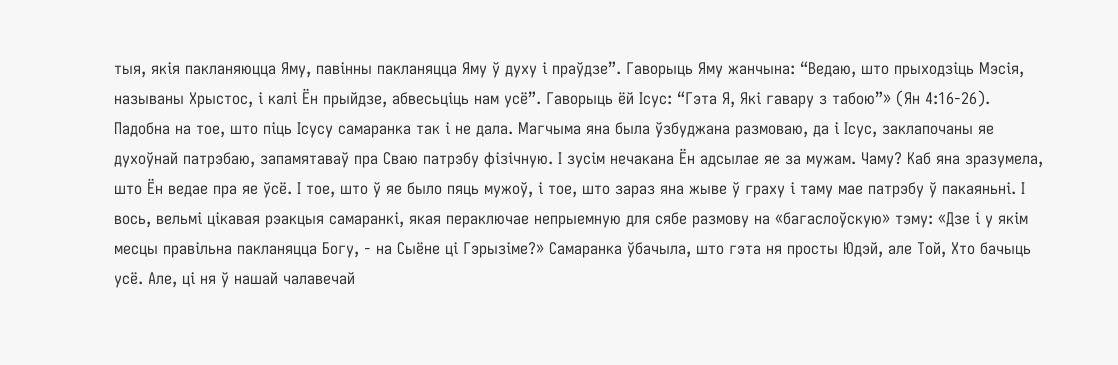тыя, якія пакланяюцца Яму, павінны пакланяцца Яму ў духу і праўдзе”. Гаворыць Яму жанчына: “Ведаю, што прыходзіць Мэсія, называны Хрыстос, і калі Ён прыйдзе, абвесьціць нам усё”. Гаворыць ёй Ісус: “Гэта Я, Які гавару з табою”» (Ян 4:16-26).
Падобна на тое, што піць Ісусу самаранка так і не дала. Магчыма яна была ўзбуджана размоваю, да і Ісус, заклапочаны яе духоўнай патрэбаю, запамятаваў пра Сваю патрэбу фізічную. І зусім нечакана Ён адсылае яе за мужам. Чаму? Каб яна зразумела, што Ён ведае пра яе ўсё. І тое, што ў яе было пяць мужоў, і тое, што зараз яна жыве ў граху і таму мае патрэбу ў пакаяньні. І вось, вельмі цікавая рэакцыя самаранкі, якая пераключае непрыемную для сябе размову на «багаслоўскую» тэму: «Дзе і у якім месцы правільна пакланяцца Богу, - на Сыёне ці Гэрызіме?» Самаранка ўбачыла, што гэта ня просты Юдэй, але Той, Хто бачыць усё. Але, ці ня ў нашай чалавечай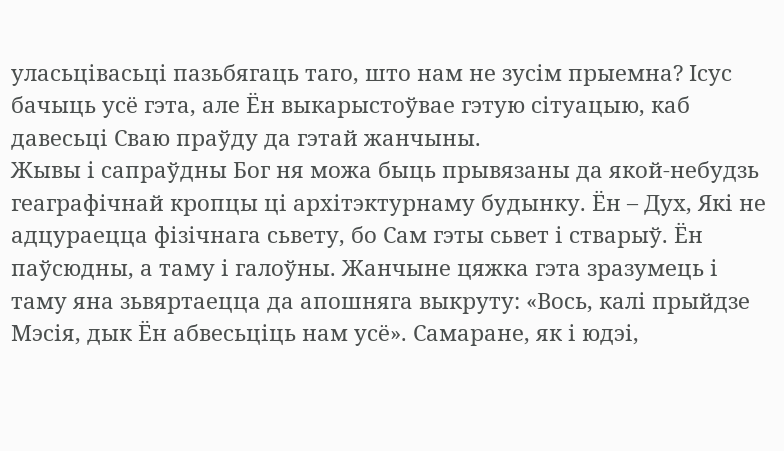уласьцівасьці пазьбягаць таго, што нам не зусім прыемна? Ісус бачыць усё гэта, але Ён выкарыстоўвае гэтую сітуацыю, каб давесьці Сваю праўду да гэтай жанчыны.
Жывы і сапраўдны Бог ня можа быць прывязаны да якой-небудзь геаграфічнай кропцы ці архітэктурнаму будынку. Ён – Дух, Які не адцураецца фізічнага сьвету, бо Сам гэты сьвет і стварыў. Ён паўсюдны, а таму і галоўны. Жанчыне цяжка гэта зразумець і таму яна зьвяртаецца да апошняга выкруту: «Вось, калі прыйдзе Мэсія, дык Ён абвесьціць нам усё». Самаране, як і юдэі,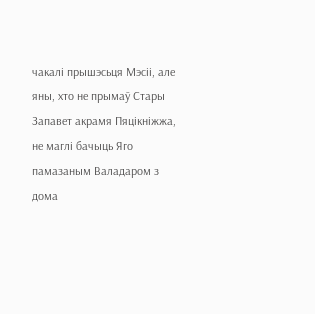чакалі прышэсьця Мэсіі, але яны, хто не прымаў Стары Запавет акрамя Пяцікніжжа, не маглі бачыць Яго памазаным Валадаром з дома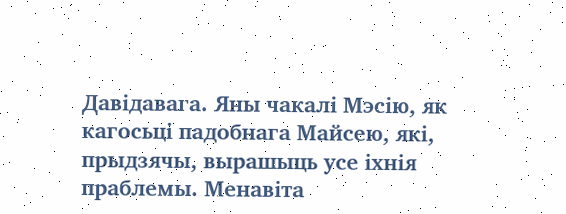Давідавага. Яны чакалі Мэсію, як кагосьці падобнага Майсею, які, прыдзячы, вырашыць усе іхнія праблемы. Менавіта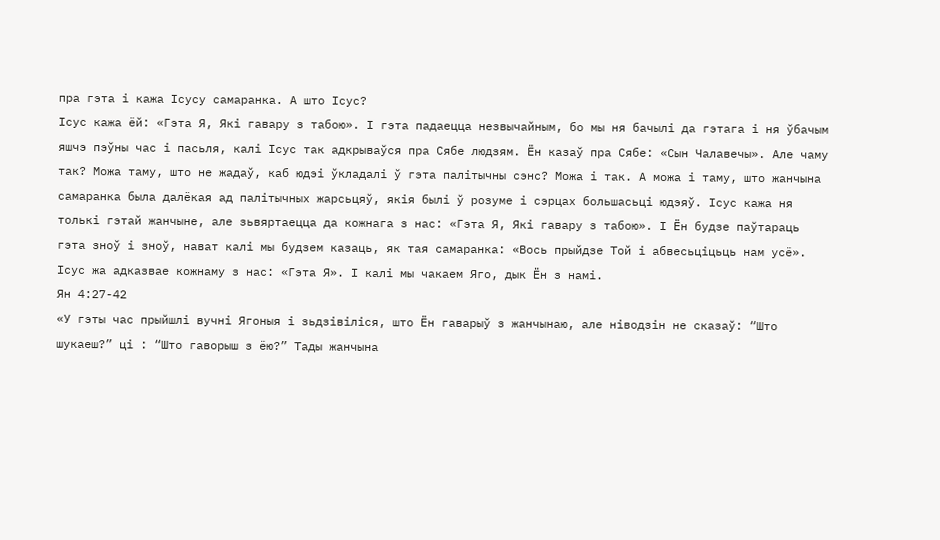пра гэта і кажа Ісусу самаранка. А што Ісус?
Ісус кажа ёй: «Гэта Я, Які гавару з табою». І гэта падаецца незвычайным, бо мы ня бачылі да гэтага і ня ўбачым яшчэ пэўны час і пасьля, калі Ісус так адкрываўся пра Сябе людзям. Ён казаў пра Сябе: «Сын Чалавечы». Але чаму так? Можа таму, што не жадаў, каб юдэі ўкладалі ў гэта палітычны сэнс? Можа і так. А можа і таму, што жанчына самаранка была далёкая ад палітычных жарсьцяў, якія былі ў розуме і сэрцах большасьці юдэяў. Ісус кажа ня толькі гэтай жанчыне, але зьвяртаецца да кожнага з нас: «Гэта Я, Які гавару з табою». І Ён будзе паўтараць гэта зноў і зноў, нават калі мы будзем казаць, як тая самаранка: «Вось прыйдзе Той і абвесьціцьць нам усё». Ісус жа адказвае кожнаму з нас: «Гэта Я». І калі мы чакаем Яго, дык Ён з намі.
Ян 4:27-42
«У гэты час прыйшлі вучні Ягоныя і зьдзівіліся, што Ён гаварыў з жанчынаю, але ніводзін не сказаў: “Што шукаеш?” ці : “Што гаворыш з ёю?” Тады жанчына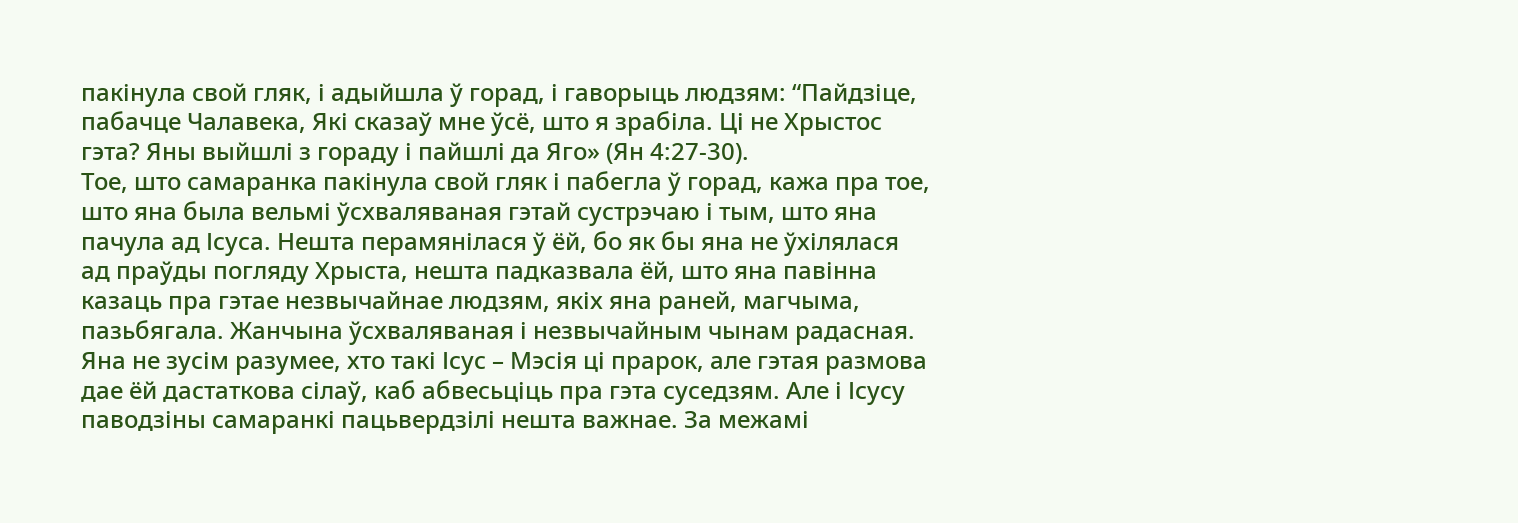пакінула свой гляк, і адыйшла ў горад, і гаворыць людзям: “Пайдзіце, пабачце Чалавека, Які сказаў мне ўсё, што я зрабіла. Ці не Хрыстос гэта? Яны выйшлі з гораду і пайшлі да Яго» (Ян 4:27-30).
Тое, што самаранка пакінула свой гляк і пабегла ў горад, кажа пра тое, што яна была вельмі ўсхваляваная гэтай сустрэчаю і тым, што яна пачула ад Ісуса. Нешта перамянілася ў ёй, бо як бы яна не ўхілялася ад праўды погляду Хрыста, нешта падказвала ёй, што яна павінна казаць пра гэтае незвычайнае людзям, якіх яна раней, магчыма, пазьбягала. Жанчына ўсхваляваная і незвычайным чынам радасная. Яна не зусім разумее, хто такі Ісус – Мэсія ці прарок, але гэтая размова дае ёй дастаткова сілаў, каб абвесьціць пра гэта суседзям. Але і Ісусу паводзіны самаранкі пацьвердзілі нешта важнае. За межамі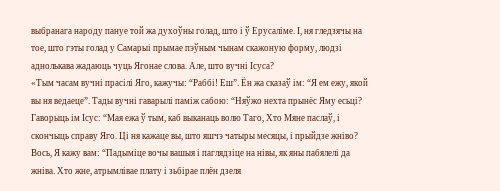выбранага народу пануе той жа духоўны голад, што і ў Ерусаліме. І, ня гледзячы на тое, што гэты голад у Самарыі прымае пэўным чынам скажоную форму, людзі аднолькава жадаюць чуць Ягонае слова. Але, што вучні Ісуса?
«Тым часам вучні прасілі Яго, кажучы: “Раббі! Еш”. Ён жа сказаў ім: “Я ем ежу, якой вы ня ведаеце”. Тады вучні гаварылі паміж сабою: “Няўжо нехта прынёс Яму есьці? Гаворыць ім Ісус: “Мая ежа ў тым, каб выканаць волю Таго, Хто Мяне паслаў, і скончыць справу Яго. Ці ня кажаце вы, што яшчэ чатыры месяцы, і прыйдзе жніво? Вось, Я кажу вам: “Падыміце вочы вашыя і паглядзіце на нівы, як яны пабялелі да жніва. Хто жне, атрымлівае плату і зьбірае плён дзеля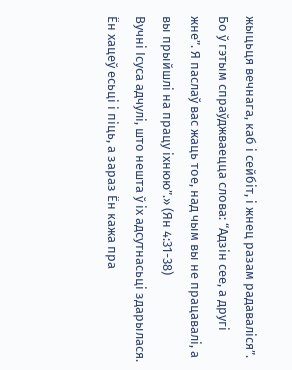жыцьця вечнага, каб і сейбіт, і жнец разам радаваліся”. Бо ў гэтым спраўджваецца слова: “Адзін сее, а другі жне”. Я паслаў вас жаць тое, над чым вы не працавалі, а вы прыйшлі на працу іхнюю”.» (Ян 4:31-38)
Вучні Ісуса адчулі, што нешта ў іх адсутнасьці здарылася. Ён хацеў есьці і піць, а зараз Ён кажа пра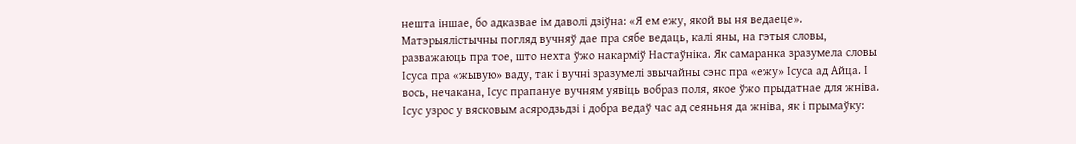нешта іншае, бо адказвае ім даволі дзіўна: «Я ем ежу, якой вы ня ведаеце». Матэрыялістычны погляд вучняў дае пра сябе ведаць, калі яны, на гэтыя словы, разважаюць пра тое, што нехта ўжо накарміў Настаўніка. Як самаранка зразумела словы Ісуса пра «жывую» ваду, так і вучні зразумелі звычайны сэнс пра «ежу» Ісуса ад Айца. І вось, нечакана, Ісус прапануе вучням уявіць вобраз поля, якое ўжо прыдатнае для жніва. Ісус узрос у вясковым асяродзьдзі і добра ведаў час ад сеяньня да жніва, як і прымаўку: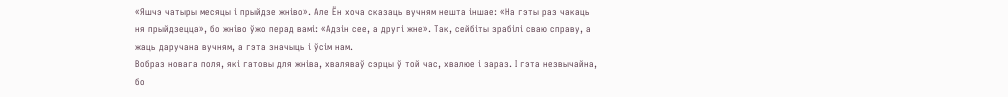«Яшчэ чатыры месяцы і прыйдзе жніво». Але Ён хоча сказаць вучням нешта іншае: «На гэты раз чакаць ня прыйдзецца», бо жніво ўжо перад вамі: «Адзін сее, а другі жне». Так, сейбіты зрабілі сваю справу, а жаць даручана вучням, а гэта значыць і ўсім нам.
Вобраз новага поля, які гатовы для жніва, хваляваў сэрцы ў той час, хвалюе і зараз. І гэта незвычайна, бо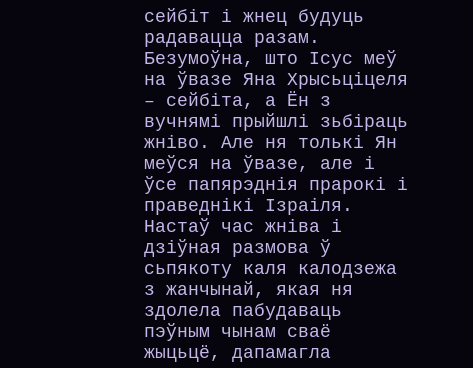сейбіт і жнец будуць радавацца разам. Безумоўна, што Ісус меў на ўвазе Яна Хрысьціцеля – сейбіта, а Ён з вучнямі прыйшлі зьбіраць жніво. Але ня толькі Ян меўся на ўвазе, але і ўсе папярэднія прарокі і праведнікі Ізраіля. Настаў час жніва і дзіўная размова ў сьпякоту каля калодзежа з жанчынай, якая ня здолела пабудаваць пэўным чынам сваё жыцьцё, дапамагла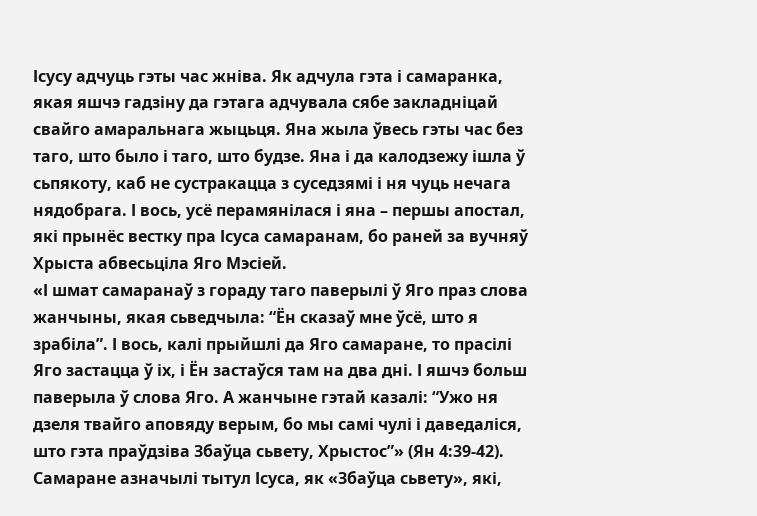Ісусу адчуць гэты час жніва. Як адчула гэта і самаранка, якая яшчэ гадзіну да гэтага адчувала сябе закладніцай свайго амаральнага жыцьця. Яна жыла ўвесь гэты час без таго, што было і таго, што будзе. Яна і да калодзежу ішла ў сьпякоту, каб не сустракацца з суседзямі і ня чуць нечага нядобрага. І вось, усё перамянілася і яна – першы апостал, які прынёс вестку пра Ісуса самаранам, бо раней за вучняў Хрыста абвесьціла Яго Мэсіей.
«І шмат самаранаў з гораду таго паверылі ў Яго праз слова жанчыны, якая сьведчыла: “Ён сказаў мне ўсё, што я зрабіла”. І вось, калі прыйшлі да Яго самаране, то прасілі Яго застацца ў іх, і Ён застаўся там на два дні. І яшчэ больш паверыла ў слова Яго. А жанчыне гэтай казалі: “Ужо ня дзеля твайго аповяду верым, бо мы самі чулі і даведаліся, што гэта праўдзіва Збаўца сьвету, Хрыстос”» (Ян 4:39-42).
Самаране азначылі тытул Ісуса, як «Збаўца сьвету», які,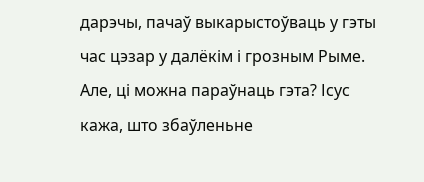дарэчы, пачаў выкарыстоўваць у гэты час цэзар у далёкім і грозным Рыме. Але, ці можна параўнаць гэта? Ісус кажа, што збаўленьне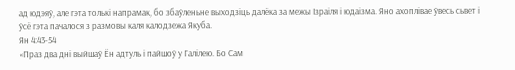ад юдэяў, але гэта толькі напрамак, бо збаўленьне выходзіць далёка за межы Ізраіля і юдаізма. Яно ахоплівае ўвесь сьвет і ўсё гэта пачалося з размовы каля калодзежа Якуба.
Ян 4:43-54
«Праз два дні выйшаў Ён адтуль і пайшоў у Галілею. Бо Сам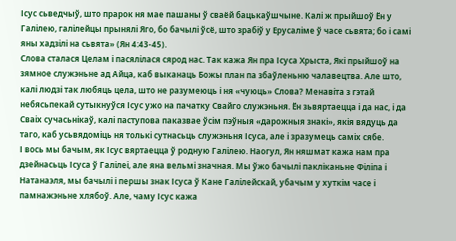Ісус сьведчыў, што прарок ня мае пашаны ў сваёй бацькаўшчыне. Калі ж прыйшоў Ён у Галілею, галілейцы прынялі Яго, бо бачылі ўсё, што зрабіў у Ерусаліме ў часе сьвята; бо і самі яны хадзілі на сьвята» (Ян 4:43-45).
Слова сталася Целам і пасялілася сярод нас. Так кажа Ян пра Ісуса Хрыста, Які прыйшоў на зямное служэньне ад Айца, каб выканаць Божы план па збаўленьню чалавецтва. Але што, калі людзі так любяць цела, што не разумеюць і ня «чуюць» Слова? Менавіта з гэтай небясьпекай сутыкнуўся Ісус ужо на пачатку Свайго служэньня. Ён зьвяртаецца і да нас, і да Сваіх сучасьнікаў, калі паступова паказвае ўсім пэўныя «дарожныя знакі», якія вядуць да таго, каб усьвядоміць ня толькі сутнасьць служэньня Ісуса, але і зразумець саміх сябе.
І вось мы бачым, як Ісус вяртаецца ў родную Галілею. Наогул, Ян няшмат кажа нам пра дзейнасьць Ісуса ў Галілеі, але яна вельмі значная. Мы ўжо бачылі пакліканьне Філіпа і Натанаэля, мы бачылі і першы знак Ісуса ў Кане Галілейскай, убачым у хуткім часе і памнажэньне хлябоў. Але, чаму Ісус кажа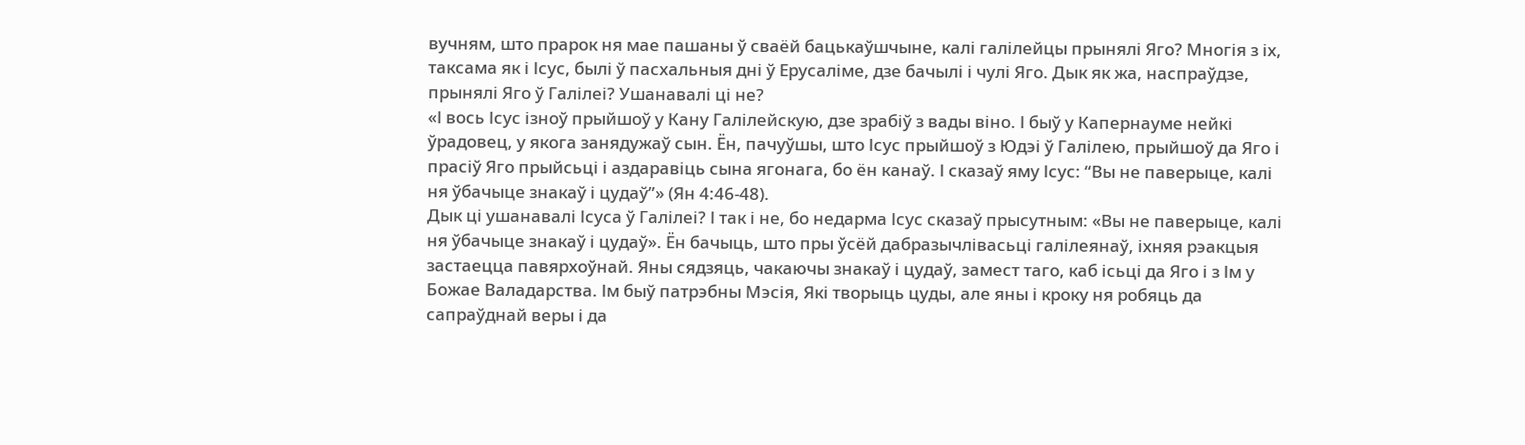вучням, што прарок ня мае пашаны ў сваёй бацькаўшчыне, калі галілейцы прынялі Яго? Многія з іх, таксама як і Ісус, былі ў пасхальныя дні ў Ерусаліме, дзе бачылі і чулі Яго. Дык як жа, наспраўдзе, прынялі Яго ў Галілеі? Ушанавалі ці не?
«І вось Ісус ізноў прыйшоў у Кану Галілейскую, дзе зрабіў з вады віно. І быў у Капернауме нейкі ўрадовец, у якога занядужаў сын. Ён, пачуўшы, што Ісус прыйшоў з Юдэі ў Галілею, прыйшоў да Яго і прасіў Яго прыйсьці і аздаравіць сына ягонага, бо ён канаў. І сказаў яму Ісус: “Вы не паверыце, калі ня ўбачыце знакаў і цудаў”» (Ян 4:46-48).
Дык ці ушанавалі Ісуса ў Галілеі? І так і не, бо недарма Ісус сказаў прысутным: «Вы не паверыце, калі ня ўбачыце знакаў і цудаў». Ён бачыць, што пры ўсёй дабразычлівасьці галілеянаў, іхняя рэакцыя застаецца павярхоўнай. Яны сядзяць, чакаючы знакаў і цудаў, замест таго, каб ісьці да Яго і з Ім у Божае Валадарства. Ім быў патрэбны Мэсія, Які творыць цуды, але яны і кроку ня робяць да сапраўднай веры і да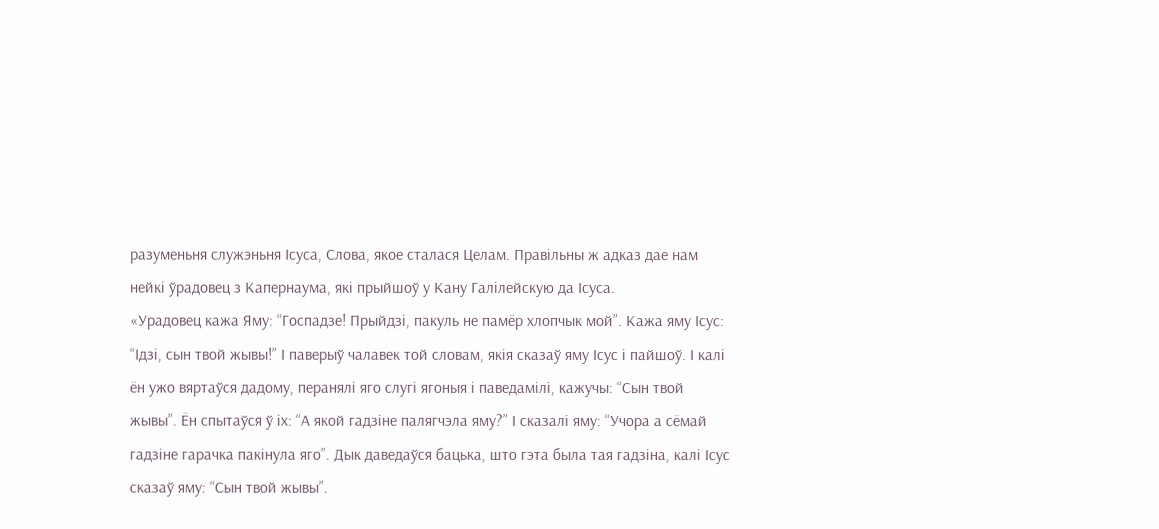разуменьня служэньня Ісуса, Слова, якое сталася Целам. Правільны ж адказ дае нам нейкі ўрадовец з Капернаума, які прыйшоў у Кану Галілейскую да Ісуса.
«Урадовец кажа Яму: “Госпадзе! Прыйдзі, пакуль не памёр хлопчык мой”. Кажа яму Ісус: “Ідзі, сын твой жывы!” І паверыў чалавек той словам, якія сказаў яму Ісус і пайшоў. І калі ён ужо вяртаўся дадому, перанялі яго слугі ягоныя і паведамілі, кажучы: “Сын твой жывы”. Ён спытаўся ў іх: “А якой гадзіне палягчэла яму?” І сказалі яму: “Учора а сёмай гадзіне гарачка пакінула яго”. Дык даведаўся бацька, што гэта была тая гадзіна, калі Ісус сказаў яму: “Сын твой жывы”.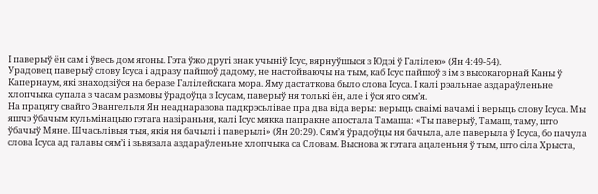І паверыў ён сам і ўвесь дом ягоны. Гэта ўжо другі знак учыніў Ісус, вярнуўшыся з Юдэі ў Галілею» (Ян 4:49-54).
Урадовец паверыў слову Ісуса і адразу пайшоў дадому, не настойваючы на тым, каб Ісус пайшоў з ім з высокагорнай Каны ў Капернаум, які знаходзіўся на беразе Галілейскага мора. Яму дастаткова было слова Ісуса. І калі рэальнае аздараўленьне хлопчыка супала з часам размовы ўрадоўца з Ісусам, паверыў ня толькі ён, але і ўся яго сям’я.
На працягу свайго Эвангельля Ян неаднаразова падкрэсьлівае пра два віда веры: верыць сваімі вачамі і верыць слову Ісуса. Мы яшчэ ўбачым кульмінацыю гэтага назіраньня, калі Ісус мякка папракне апостала Тамаша: «Ты паверыў, Тамаш, таму, што ўбачыў Мяне. Шчасьлівыя тыя, якія ня бачылі і паверылі» (Ян 20:29). Сям’я ўрадоўцы ня бачыла, але паверыла ў Ісуса, бо пачула слова Ісуса ад галавы сям’і і зьвязала аздараўленьне хлопчыка са Словам. Выснова ж гэтага ацаленьня ў тым, што сіла Хрыста,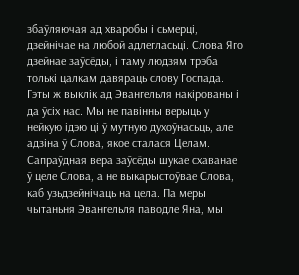збаўляючая ад хваробы і сьмерці, дзейнічае на любой адлегласьці. Слова Яго дзейнае заўсёды, і таму людзям трэба толькі цалкам давяраць слову Госпада.
Гэты ж выклік ад Эвангельля накірованы і да ўсіх нас. Мы не павінны верыць у нейкую ідэю ці ў мутную духоўнасьць, але адзіна ў Слова, якое сталася Целам. Сапраўдная вера заўсёды шукае схаванае ў целе Слова, а не выкарыстоўвае Слова, каб узьдзейнічаць на цела. Па меры чытаньня Эвангельля паводле Яна, мы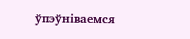ўпэўніваемся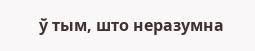ў тым, што неразумна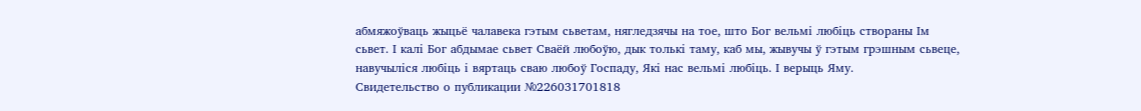абмяжоўваць жыцьё чалавека гэтым сьветам, нягледзячы на тое, што Бог вельмі любіць створаны Ім сьвет. І калі Бог абдымае сьвет Сваёй любоўю, дык толькі таму, каб мы, жывучы ў гэтым грэшным сьвеце, навучыліся любіць і вяртаць сваю любоў Госпаду, Які нас вельмі любіць. І верыць Яму.
Свидетельство о публикации №226031701818